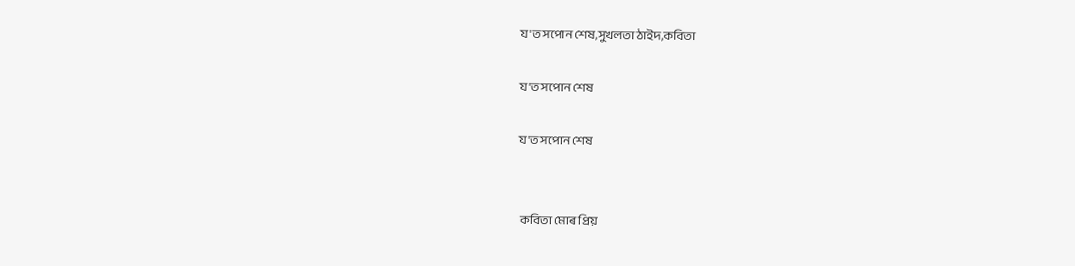য'ত সপোন শেষ,সুখলতা ঠাইদ,কবিতা

য'ত সপোন শেষ

য'ত সপোন শেষ


 কবিতা মোৰ প্ৰিয়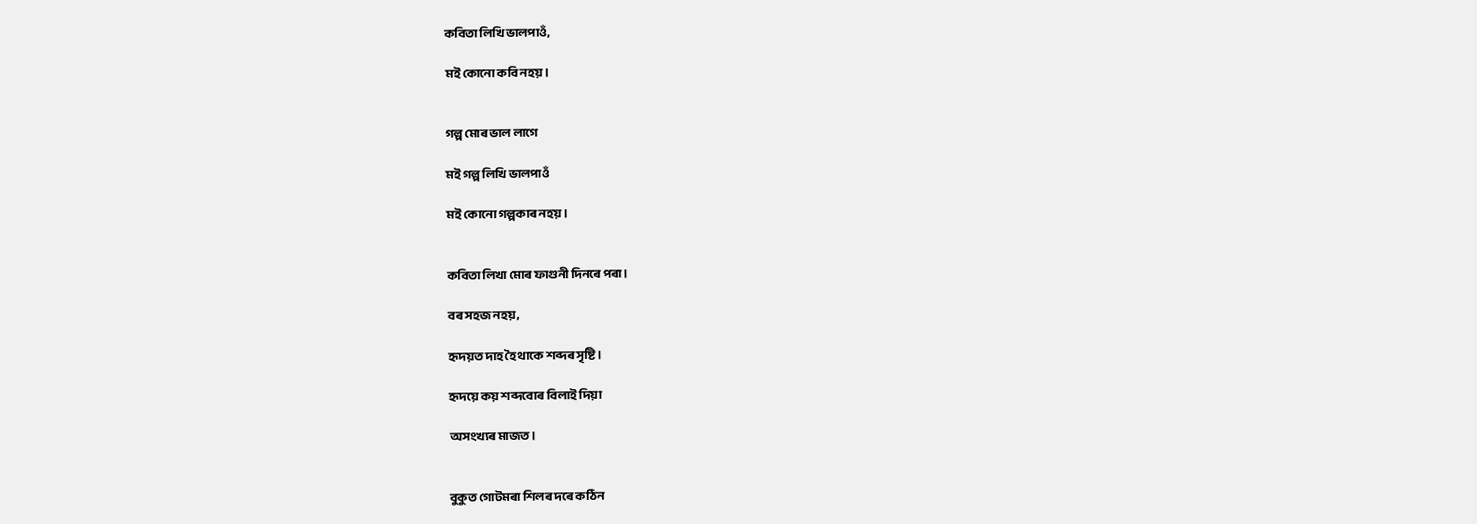কবিতা লিখি ভালপাওঁ,

মই কোনো কবি নহয়।


গল্প মোৰ ভাল লাগে

মই গল্প লিখি ভালপাওঁ

মই কোনো গল্পকাৰ নহয়।


কবিতা লিখা মোৰ ফাগুনী দিনৰে পৰা।

বৰ সহজ নহয়,

হৃদয়ত দাহ হৈ থাকে শব্দৰ সৃষ্টি।

হৃদয়ে কয় শব্দবোৰ বিলাই দিয়া

অসংখ্যৰ মাজত।


বুকুত গোটমৰা শিলৰ দৰে কঠিন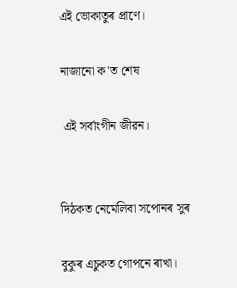এই ভোকাতুৰ প্রাণে।

নাজানো ক'ত শেষ

 এই সৰ্বাংগীন জীৱন।


দিঠকত নেমেলিবা সপোনৰ সুৰ

বুকুৰ এচুকত গোপনে ৰাখা।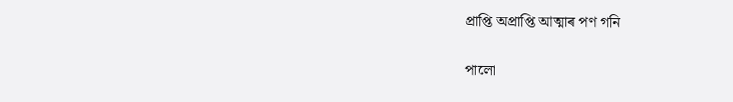প্ৰাপ্তি অপ্ৰাপ্তি আত্মাৰ পণ গনি

পালো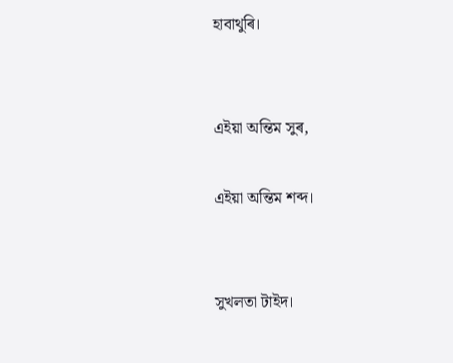হাবাথুৰি।


এইয়া অন্তিম সুৰ,

এইয়া অন্তিম শব্দ।


সুখলতা টাইদ।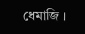ধেমাজি ।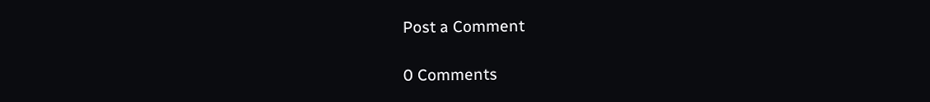Post a Comment

0 Comments